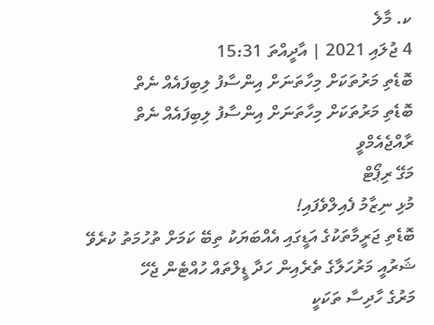ކ. މާލެ
4 ޖުލައި 2021 | އާދީއްތަ 15:31
ބޮޑެތި މަރުތަކަށް މިހާތަނަށް އިންސާފު ލިބިފައެއް ނެތް
ބޮޑެތި މަރުތަކަށް މިހާތަނަށް އިންސާފު ލިބިފައެއް ނެތް
ރާއްޖެއެމްވީ
މަގޭ ރިޕޯޓް
މުޅި ނިޒާމު ފެއިލްވެފައި!
ބޮޑެތި ޖަރީމާތަކުގެ އަޑީގައި އެއްބަޔަކު ތިބޭ ކަމަށް ތުހުމަތު ކުރެވޭ
ޝަރުއީ މަރުހަލާގެ ތެރެއިން ހަދާ ޑީލްތައް ހުއްޓެން ޖެހޭ
މަރުގެ ހާދިސާ ތަކަކީ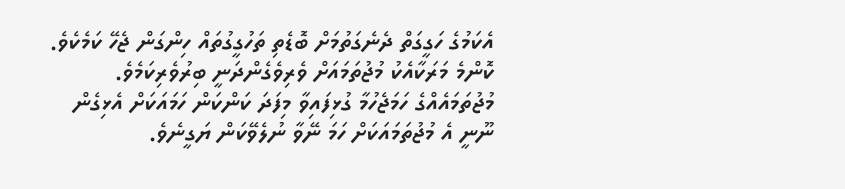އެކަމުގެ ހަގީގަތް ދެނެގަތުމަށް ބޮޑެތި ތަހުގީގުތައް ހިންގަން ޖެހޭ ކަމެކެވެ. ކޮންމެ މަރަކާއެކު މުޖުތަމައަށް ވެރިވެގެންދަނީ ބިރުވެރިކަމެވެ. މުޖުތަމައެއްގެ ހަމަޖެހުމާ ގުޅިފައިވާ މިފަދަ ކަންކަން ހަމައަކަށް އެޅިގެން ނޫނީ އެ މުޖުތަމައަކަށް ހަމަ ނޭވާ ނުލެވޭކަން ޔަގީނެވެ.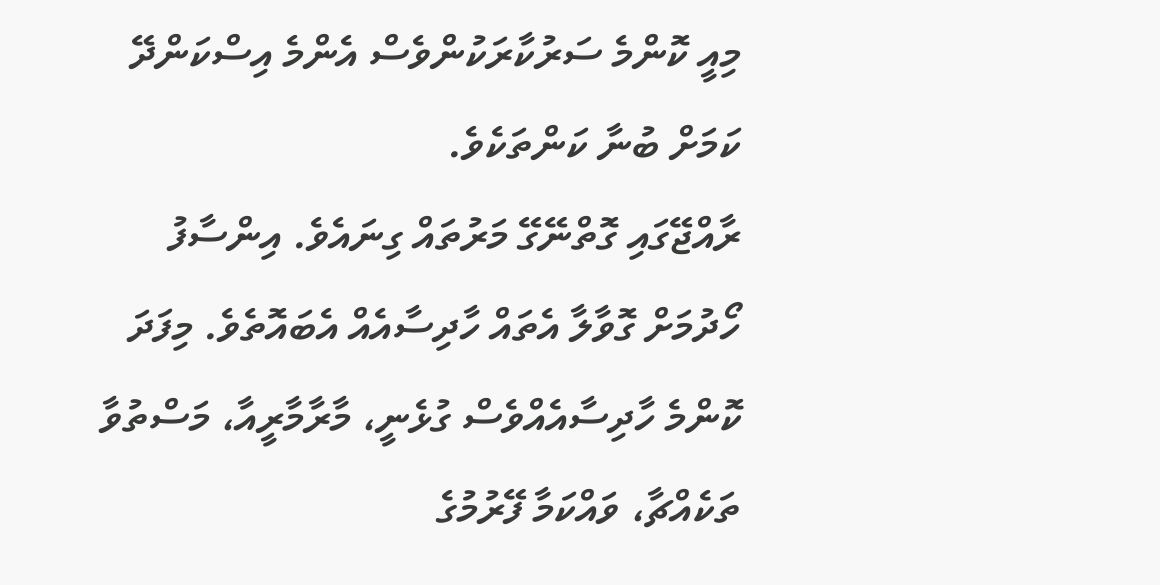މިއީ ކޮންމެ ސަރުކާރަކުންވެސް އެންމެ އިސްކަންދޭ ކަމަށް ބުނާ ކަންތަކެވެ.
ރާއްޖޭގައި ގޮތްނޭގޭ މަރުތައް ގިނައެވެ. އިންސާފު ހޯދުމަށް ގޮވާލާ އެތައް ހާދިސާއެއް އެބައޮތެވެ. މިފަދަ ކޮންމެ ހާދިސާއެއްވެސް ގުޅެނީ، މާރާމާރީއާ، މަސްތުވާ ތަކެއްޗާ، ވައްކަމާ ފޭރުމުގެ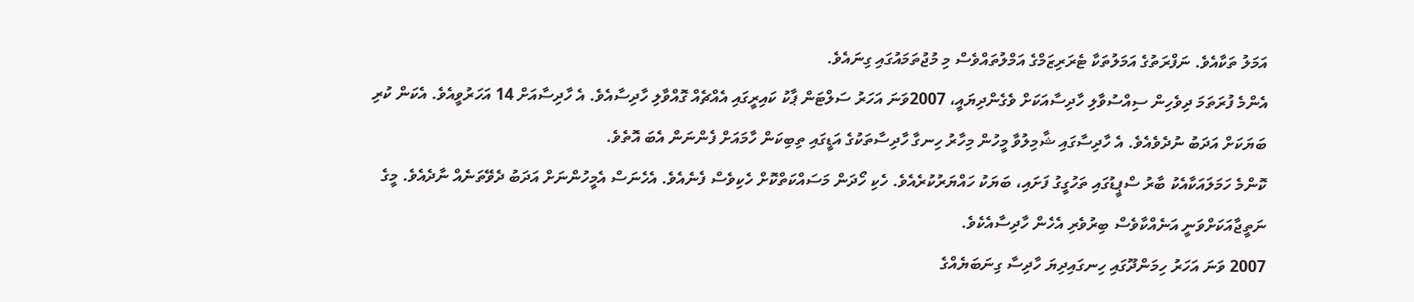އަމަލު ތަކާއެވެ. ނަފްރަތުގެ އަމަލުތަކާ ޓެރަރިޒަމްގެ އަމްލުތައްވެސް މި މުޖުތަމައުގައި ގިނައެވެ.
އެންމެ ފުރަތަމަ ދިވެހިން ސިއްސުވާލި ހާދިސާއަކަށް ވެގެންދިޔައީ، 2007ވަނަ އަހަރު ސަލްޓަން ޕާކު ކައިރީގައި އެއްޗެއް ގޮއްވާލި ހާދިސާއެވެ. އެ ހާދިސާއަށް 14 އަހަރުވީއެވެ. އެކަން ކުރި ބަޔަކަށް އަދަބު ނުދެވެއެވެ. އެ ހާދިސާގައި ޝާމިލުވާ މީހުން މިހާރު ހިނގާ ހާދިސާތަކުގެ އަޑީގައި ތިބިކަން ހާމައަށް ފެންނަން އެބަ އޮތެވެ.
ކޮންމެ ހަމަލައަކާއެކު ބާރު ސްޕީޑުގައި ތަހުގީގު ފަށައި، ބަޔަކު ހައްޔަރުކުރެއެވެ. ހެކި ހޯދަން މަސައްކަތްކޮށް ހެކިވެސް ފެނެއެވެ. އެހެނަސް އެމީހުންނަށް އަދަބު ދެވޭތަނެއް ނާދެއެވެ. މީގެ ނަތީޖާއަކަށްވަނީ އަނެއްކާވެސް ބިރުވެރި އެހެން ހާދިސާއެކެވެ.
2007 ވަނަ އަހަރު ހިމަންދޫގައި ހިނގައިދިޔަ ހާދިސާ ގިނަބަޔެއްގެ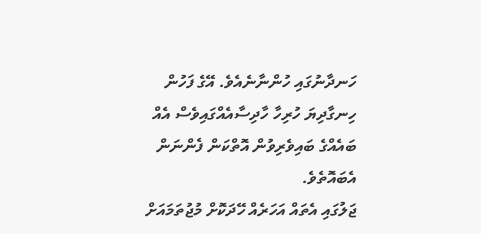ހަނދާނުގައި ހުންނާނެއެވެ. އޭގެ ފަހުން ހިނގާދިޔަ ހުރިހާ ހާދިސާއެއްގައިވެސް އެއް ބައެއްގެ ބައިވެރިވުން އޮތްކަން ފެންނަން އެބައޮތެވެ.
ޖަލުގައި އެތައް އަހަރެއް ހޭދަކޮށް މުޖުތަމައަށް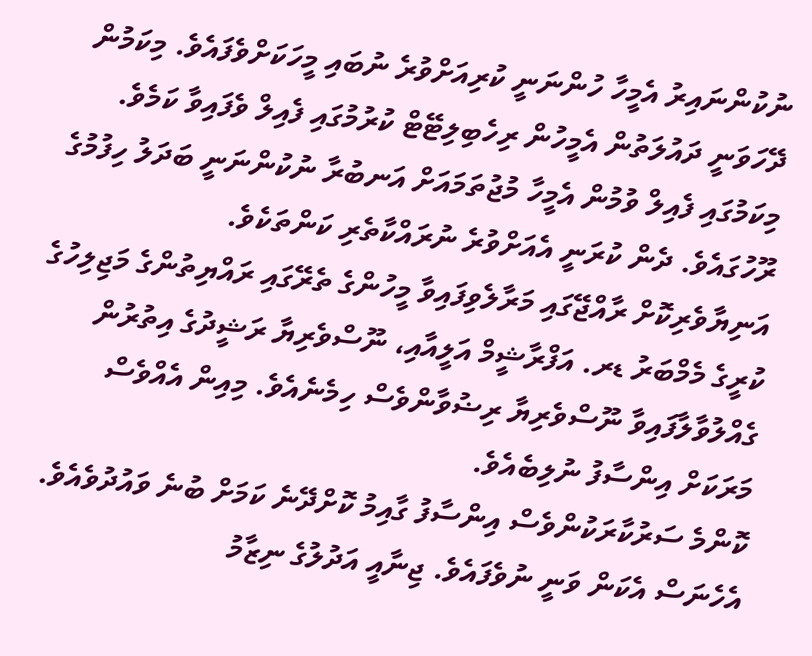ނުކުންނައިރު އެމީހާ ހުންނަނީ ކުރިއަށްވުރެ ނުބައި މީހަކަށްވެފައެވެ. މިކަމުން ދޭހަވަނީ ދައުލަތުން އެމީހުން ރިހެބިލިޓޭޓް ކުރުމުގައި ފެއިލް ވެފައިވާ ކަމެވެ. މިކަމުގައި ފެއިލް ވުމުން އެމީހާ މުޖުތަމައަށް އަނބުރާ ނުކުންނަނީ ބަދަލު ހިފުމުގެ ރޫހުގައެވެ. ދެން ކުރަނީ އެއަށްވުރެ ނުރައްކާތެރި ކަންތަކެވެ.
އަނިޔާވެރިކޮށް ރާއްޖޭގައި މަރާލެވިފައިވާ މީހުންގެ ތެރޭގައި ރައްޔިތުންގެ މަޖިލިހުގެ ކުރީގެ މެމްބަރު ޑރ. އަފްރާޝީމް އަލީއާއި، ނޫސްވެރިޔާ ރަޝީދުގެ އިތުރުން ގެއްލުވާލާފައިވާ ނޫސްވެރިޔާ ރިޟުވާންވެސް ހިމެނެއެވެ. މިއިން އެއްވެސް މަރަކަށް އިންސާފު ނުލިބެއެވެ.
ކޮންމެ ސަރުކާރަކުންވެސް އިންސާފު ގާއިމު ކޮށްދޭނެ ކަމަށް ބުނެ ވައުދުވެއެވެ. އެހެނަސް އެކަން ވަނީ ނުވެފައެވެ. ޖިނާއީ އަދުލުގެ ނިޒާމު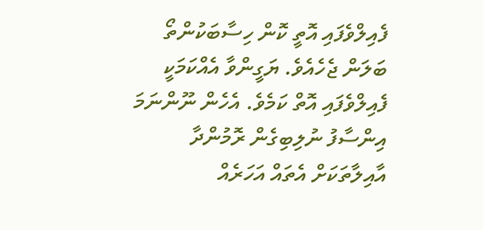ފެއިލްވެފައި އޮތީ ކޮން ހިސާބަކުންތޯ ބަލަން ޖެހެއެވެ. ޔަގީންވާ އެއްކަމަކީ ފެއިލްވެފައި އޮތް ކަމެވެ. އެހެން ނޫންނަމަ އިންސާފު ނުލިބިގެން ރޮމުންދާ އާއިލާތަކަށް އެތައް އަހަރެއް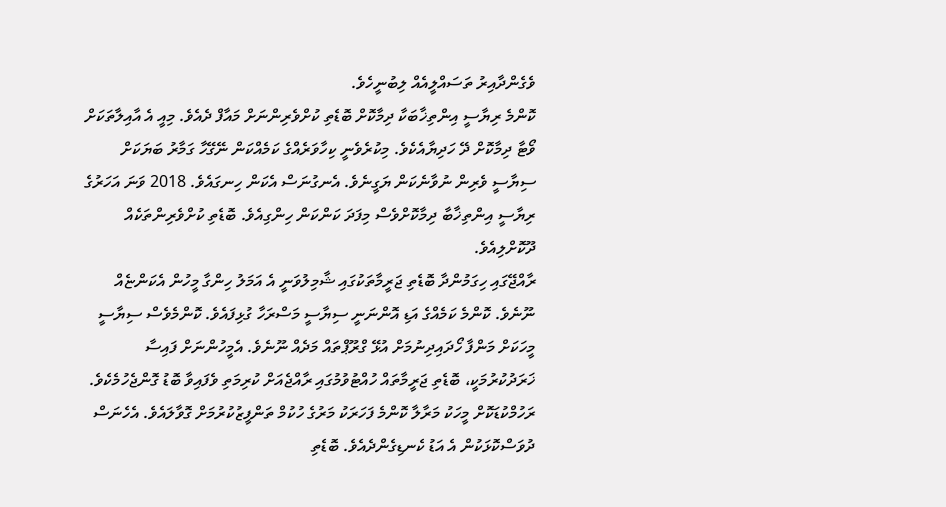ވެގެންދާއިރު ތަސައްލީއެއް ލިބުނީހެވެ.
ކޮންމެ ރިޔާސީ އިންތިޚާބަކާ ދިމާކޮށް ބޮޑެތި ކުށްވެރިންނަށް މައާފް ދެއެވެ. މިއީ އެ އާއިލާތަކަށް ވޯޓާ ދިމާކޮށް ދޭ ހަދިޔާއެކެވެ. މިކުރެވެނީ ކިހާވަރެއްގެ ކަމެއްކަން ނޭގޭހާ ގަމާރު ބަޔަކަށް ސިޔާސީ ވެރިން ނުވާނެކަން ޔަގީނެވެ. އެނގުނަސް އެކަން ހިނގައެވެ. 2018 ވަނަ އަހަރުގެ ރިޔާސީ އިންތިޚާބާ ދިމާކޮށްވެސް މިފަދަ ކަންކަން ހިންގިއެވެ. ބޮޑެތި ކުށްވެރިންތަކެއް ދޫކޮށްލިއެވެ.
ރާއްޖޭގައި ހިގަމުންދާ ބޮޑެތި ޖަރީމާތަކުގައި ޝާމިލުވަނީ އެ އަމަލު ހިންގާ މީހުން އެކަންޏެއް ނޫނެވެ. ކޮންމެ ކަމެއްގެ އަޑި އޮންނަނީ ސިޔާސީ މަސްރަހާ ގުޅިފައެވެ. ކޮންމެވެސް ސިޔާސީ މީހަކަށް މަންފާ ހޯދައިދިނުމަށް އުޅޭ ގްރޫޕްތައް މަދެއް ނޫނެވެ. އެމީހުންނަށް ފައިސާ ޚަރަދުކުރުމަކީ، ބޮޑެތި ޖަރީމާތައް ހުއްޓުވުމުގައި ރާއްޖެއަށް ކުރިމަތި ވެފައިވާ ބޮޑު ގޮންޖެހުމެކެވެ.
ރަހުމްކުޑަކޮށް މީހަކު މަރާލާ ކޮންމެ ފަހަރަކު މަރުގެ ހުކުމް ތަންފީޒުކުރުމަށް ގޮވާލައެވެ. އެހެނަސް ދުވަސްކޮޅަކުން އެ އަޑު ކެނޑިގެންދެއެވެ. ބޮޑެތި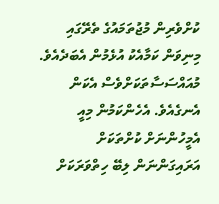ކުށްވެރިން މުޖުތަމައުގެ ތެރޭގައި މިނިވަން ކަމާއެކު އުޅެމުން އެބަދެއެވެ. މުއައްސަސާތަކަށްވެސް އެކަން އެނގެއެވެ. އެހެންކަމުން މިއީ އެމީހުންނަށް ކުށްތަކަށް އަރައިގަންނަން ލިބޭ ހިތްވަރަކަށް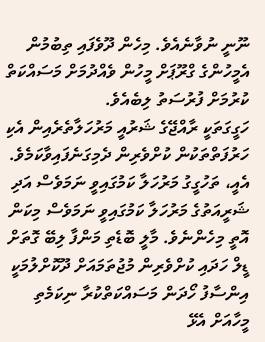ނޫނީ ނުވާނެއެވެ. މިހެން ދޫވެފައި ތިބުމުން އެމީހުންގެ ގްރޫޕަށް މީހުން ވެއްދުމަށް މަސައްކަތް ކުރުމަށް ފުރުސަތު ލިބެއެވެ.
ހަގީގަތަކީ ރާއްޖޭގެ ޝަރުއީ މަރުހަލާތެރެއިން އެކި ހަރުފަތްތަކުން ކުށްވެރިން ދެމިގަނެފައިވާކަމެވެ. އެއީ، ތަހުގީގު މަރުހަލާ ކަމުގައިވީ ނަމަވެސް އަދި ޝަރީއަތުގެ މަރުހަލާ ކަމުގައިވީ ނަމަވެސް މިކަން އޮތީ މިހެންނެވެ. މާލީ ބޮޑެތި މަންފާ ލިބޭ ގޮތަށް ޑީލް ހަދައި ކުށްވެރިން މުޖުތަމައަށް ދޫކޮށްލުމަކީ އިންސާފު ހޯދަން މަސައްކަތްކުރާ ނިކަމެތި މީހާއަށް އެޅޭ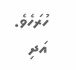ހުރަހެވެ. އަދި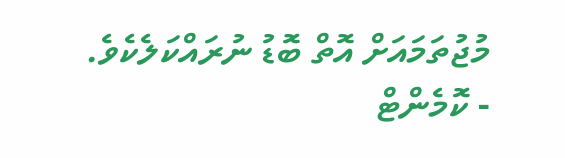މުޖުތަމައަށް އޮތް ބޮޑު ނުރައްކަލެކެވެ.
- ކޮމެންޓް